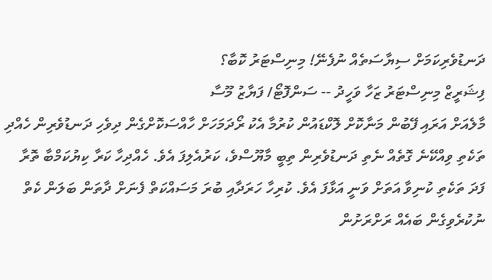ދަނޑުވެރިކަމަށް ސިޔާސަތެއް ނުފެނޭ! މިނިސްޓަރު ކޮބާ؟
ފިޝަރީޒް މިނިސްޓަރު ޒަހާ ވަހީދު -- ސަންފޮޓޯ/ ފަޔާޒު މޫސާ
މާލެއަށް އަރައި ފޭބުން މަނާކޮށް ލޮކްޑައުން ކުރުމާ އެކު ރޯދަމަހަށް ހާއްސަކޮށްގެން ދިވެހި ދަނޑުވެރިން ހެއްދި ތަކެތި ވިއްކޭނެ ގޮތެއް ނެތި ދަނޑުވެރިން ތިބީ މާޔޫސްވެ، ކަރުއެލިފަ އެވެ. ހެއްދިހާ ކަރާ ކިޔުކަމްބާ ތޮރާ ފަދަ ތަކެތި ކުނިވާ އަތަށް ވަނީ އަޅާފަ އެވެ. ކުރިހާ ހަރަދާއި ބުރަ މަސައްކަތް ފެނަށް ދާތަން ބަލަން ކެތް ނުކުރެވިގެން ބައެއް ރަށްރަށުން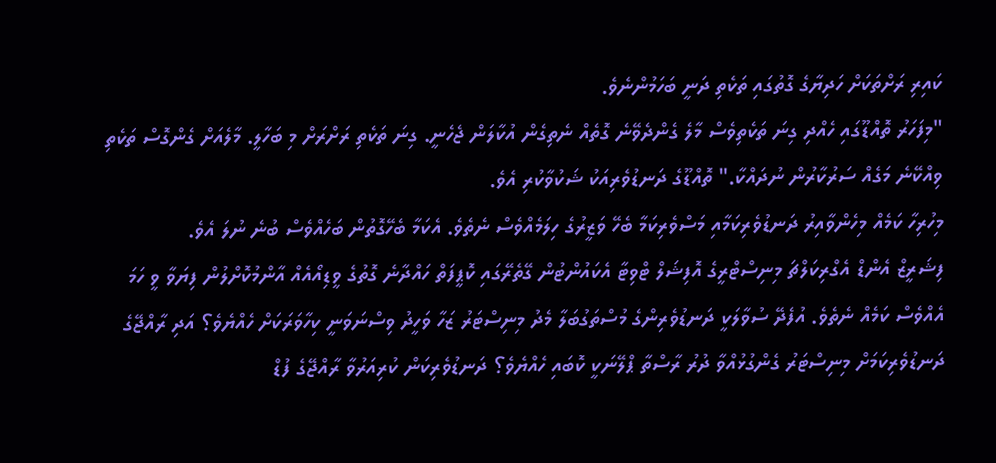ކައިރި ރަށްތަކަށް ހަދިޔާގެ ގޮތުގައި ތަކެތި ދަނީ ބަހަމުންނެވެ.
"މިފަހަރު ތޮއްޑޫގައި ހެއްދި ގިނަ ތަކެތިވެސް މާލެ ގެންދެވޭނެ ގޮތެއް ނެތިގެން އުކާލަން ޖެހެނީ. ގިނަ ތަކެތި ރަށްރަށް މި ބަހާލީ. މާލެއަށް ގެންގޮސް ތަކެތި ވިއްކޭނެ މަގެއް ސަރުކާރުން ނުދައްކާ." ތޮއްޑޫގެ ދަނޑުވެރިއަކު ޝަކުވާކުރި އެވެ.
މިހުރިހާ ކަމެއް މިހެންވާއިރު ދަނޑުވެރިކަމާއި މަސްވެރިކަމާ ބެހޭ ވަޒީރުގެ ހިލަމެއްވެސް ނެތެވެ. އެކަމާ ބެހޭގޮތުން ބަހެއްވެސް ބުނެ ނުލަ އެވެ.
ފިޝަރީޒް އެންޑް އެގްރިކަލްޗަ މިނިސްޓްރީގެ އޮފިޝަލް ޓްވިޓާ އެކައުންޓުން ގޭތެރޭގައި ކޮޕީފަތް ހައްދާނެ ގޮތުގެ ވީޑިއޯއެއް އާންމުކޮށްލުން ފިޔަވާ ވީ ހަމަ އެއްވެސް ކަމެއް ނެތެވެ. އުފެދޭ ސުވާލަކީ ދަނޑުވެރިންގެ މުސްތަގުބަލާ މެދު މިނިސްޓަރު ޒަހާ ވަހީދު ވިސްނަވަނީ ކިހާވަރަކަށް ހެއްޔެވެ؟ އަދި ރާއްޖޭގެ ދަނޑުވެރިކަމަށް މިނިސްޓަރު ގެންގުޅުއްވާ ދުރު ރާސްތާ ޕްލޭނަކީ ކޮބައި ހެއްޔެވެ؟ ދަނޑުވެރިކަން ކުރިއަރުވާ ރާއްޖޭގެ ފުޑް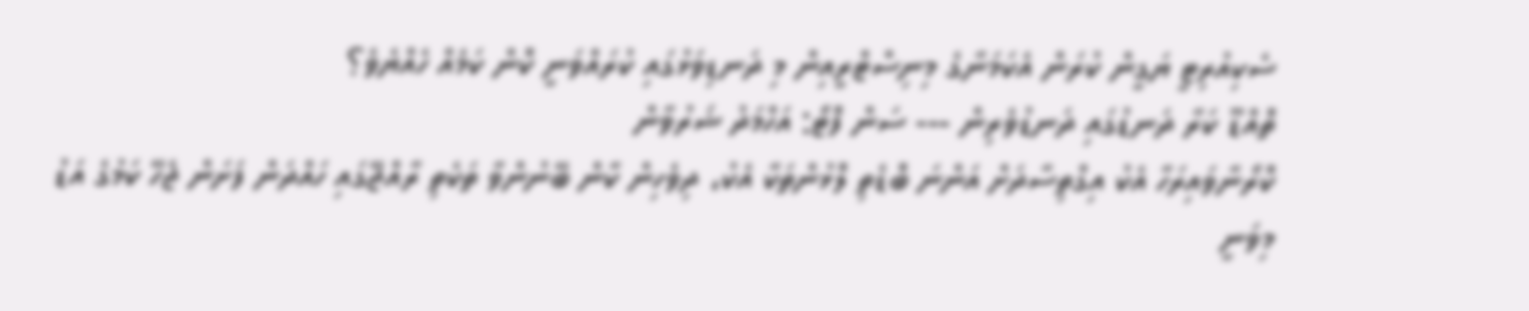ސެކިއުރިޓީ ޔަގީން ކުރަން އެކަމަނާގެ މިނިސްޓްރީއިން މި ދަނޑިވަޅުގައި ކުރައްވަނީ ކޮން ކަމެއް ހެއްޔެވެ؟
ތޮއްޑޫ ކަރާ ދަނޑުގައި ދަނޑުވެރިން --- ސަން ފޮޓޯ: އަހްމަދު ޝަރުވާން
ކޮރޯނާވައިރަހާ އެކު އިގްތިސާދަށް އަންނަ ބޮޑެތި ލޮޅުންތަކާ އެކު، ދިވެހިން ކާން ބޭނުންވާ ތަކެތި ރާއްޖޭގައި ހައްދަން ފަށަން ޖެހޭ ކަމުގެ އަޑު މިވަނީ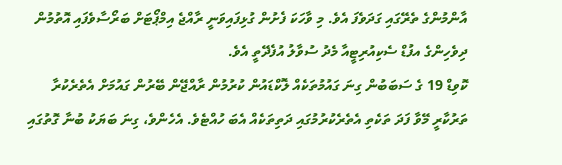އާންމުންގެ ތެރޭގައި ގަދަވެފަ އެވެ. މި ވާހަކަ ފެށުން ގުޅިފައިވަނީ ރާއްޖެ އިމްޕޯޓަށް ބަރޯސާވެފައި އޮތުމުން ދިވެހިންގެ އފުޑް ސެކިއުރިޓީއާ މެދު ސުވާލު އުފެދޭތީ އެވެ.
ކޮވިޑް 19 ގެ ސަބަބުން ގިނަ ގައުމުތަކެއް ލޮކްޑައުން ކުރުމުން ރާއްޖޭން ބޭރުން ގައުމަށް އެތެރެކުރާ ތަރުކާރީ މޭވާ ފަދަ ތަކެތި އެތެރެކުރުމުގައި ދަތިތަކެއް އެބަ ހުއްޓެވެ. އެހެންވެ، ގިނަ ބަޔަކު ބުނާ ގޮތުގައި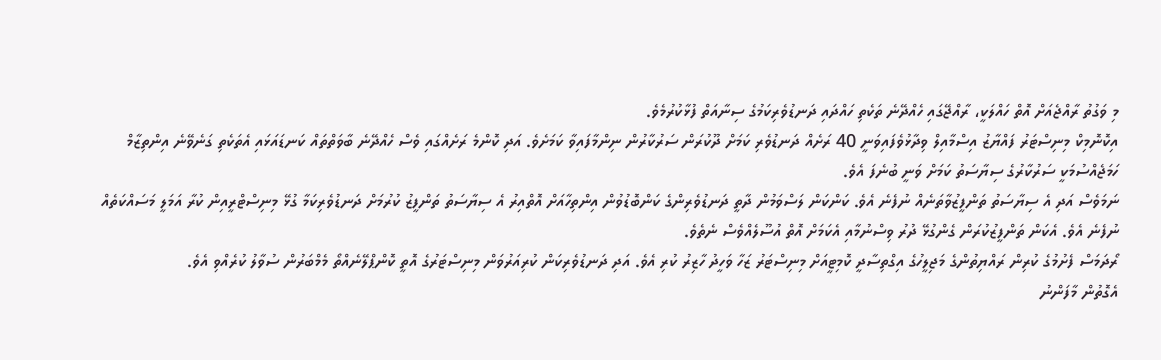މި ވަގުތު ރާއްޖެއަށް އޮތް ހައްލަކީ، ރާއްޖޭގައި ހެއްދޭނެ ތަކެތި ހައްދައި ދަނޑުވެރިކަމުގެ ސިނާއަތް ފުޅާކުރުމެވެ.
އިކޮނޮމިކް މިނިސްޓަރު ފައްޔާޒު އިސްމާއިލް ވިދާޅުވެފައިވަނީ 40 ރަށެއް ދަނޑުވެރި ކަމަށް ދޫކުރަން ސަރުކާރުން ނިންމާފައިވާ ކަމަށެވެ. އަދި ކޮންމެ ރަށެއްގައި ވެސް ހެއްދޭނެ ބާވަތްތައް ކަނޑައަޅައި އެތަކެތި ގަނެވޭނެ އިންތިޒާމް ހަމަޖެއްސުމަކީ ސަރުކާރުގެ ސިޔާސަތު ކަމަށް ވަނީ ބުނެފަ އެވެ.
ނަމަވެސް އަދި އެ ސިޔާސަތު ތަންފީޒުވާތަނެއް ނުފެނެ އެވެ. ކަންކަން ލަސްވަމުން ދާތީ ދަނޑުވެރިންގެ ކަންބޮޑުވުން އިންތިހާއަށް އޮތްއިރު އެ ސިޔާސަތު ތަންފީޒު ކުރުމަށް ދަނޑުވެރިކަމާ ގުޅޭ މިނިސްޓްރީއިން ކުރާ އަމަލީ މަސައްކަތެއް ނުފެނެ އެވެ. އެކަން ތަންފީޒުކުރަން ގެންގުޅޭ ދުރު ވިސްނުމާއި އެކަމަށް އޮތް އުސޫލެއްވެސް ނެތެވެ.
ރޯދަމަސް ފެށުމުގެ ކުރިން ރައްޔިތުންގެ މަޖިލީހުގެ އިގްތިސާދީ ކޮމިޓީއަށް މިނިސްޓަރު ޒަހާ ވަހީދު ހާޒިރު ކުރި އެވެ. އަދި ދަނޑުވެރިކަން ކުރިއަރުވަން މިނިސްޓަރުގެ އޮތީ ކޮންޕްލޭނެއްތޯ މެމްބަރުން ސުވާލު ކުރެއްވި އެވެ.
އެގޮތުން މާފަންނު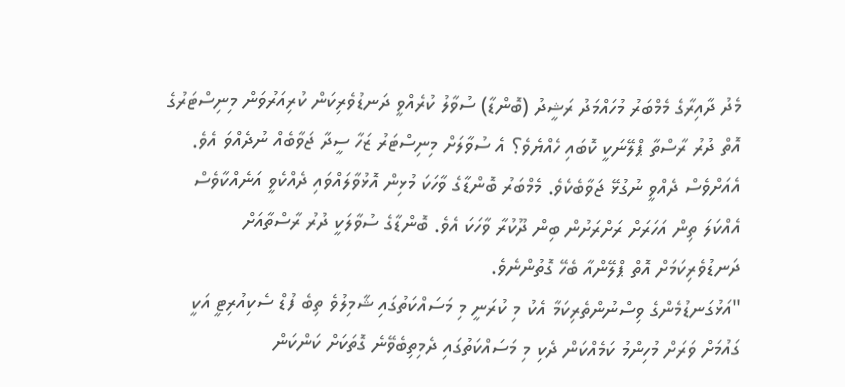މެދު ދާއިރާގެ މެމްބަރު މުހައްމަދު ރަޝީދު (ބޮންޑާ) ސުވާލު ކުރެއްވީ ދަނޑުވެރިކަން ކުރިއަރުވަން މިނިސްޓަރުގެ އޮތް ދުރު ރާސްތާ ޕްލޭނަކީ ކޮބައި ހެއްޔެވެ؟ އެ ސުވާލަށް މިނިސްޓަރު ޒަހާ ސީދާ ޖަވާބެއް ނުދެއްވަ އެވެ. އެއަށްވެސް ދެއްވީ ނުގުޅޭ ޖަވާބެކެވެ. މެމްބަރު ބޮންޑާގެ ވާހަކަ މުޅިން އޮޅުވާލައްވައި ދެއްކެވީ އަނެއްކާވެސް އެއްކަލަ ތިން އަހަރަށް ރަށްރަށުން ބިން ދޫކުރާ ވާހަކަ އެވެ. ބޮންޑާގެ ސުވާލަކީ ދުރު ރާސްތާއަށް ދަނޑުވެރިކަމަށް އޮތް ޕްލޭންއާ ބެހޭ ގޮތުންނެވެ.
"އަޅުގަނޑުމެންގެ ވިސްނުންތެރިކަމާ އެކު މި ކުރަނީ މި މަސައްކަތުގައި ޝާމިލުވެ ތިބެ ފުޑް ސެކިއުރިޓީ އަކީ ގައުމަށް ވަރަށް މުހިންމު ކަމެއްކަން ދެކި މި މަސައްކަތުގައި ދެމިތިބެވޭނެ ގޮތަކަށް ކަންކަން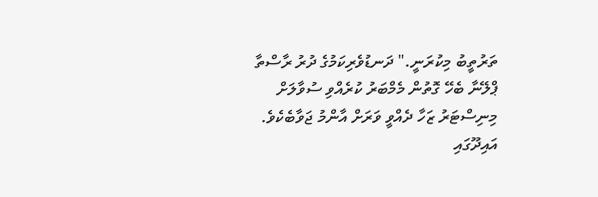ތަރުތީބު މިކުރަނީ." ދަނޑުވެރިކަމުގެ ދުރު ރާސްތާ ޕްލޭނާ ބެހޭ ގޮތުން މެމްބަރު ކުރެއްވި ސުވާލަށް މިނިސްޓަރު ޒަހާ ދެއްވީ ވަރަށް އާންމު ޖަވާބެކެވެ.
އައިދޫގައި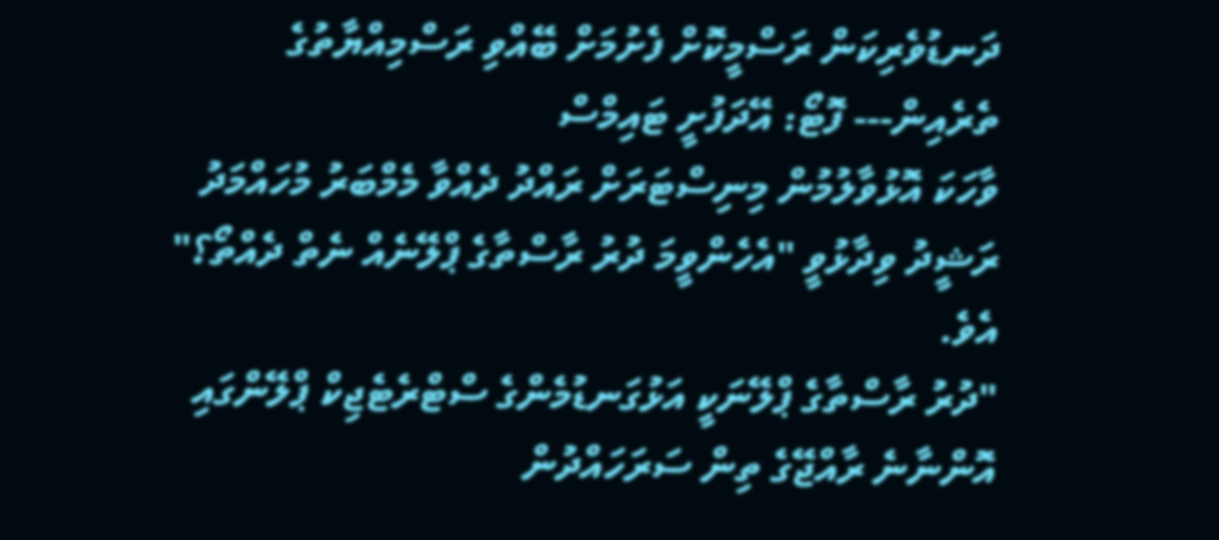ދަނޑުވެރިކަން ރަސްމީކޮށް ފެށުމަށް ބޭއްވި ރަސްމިއްޔާތުގެ ތެރެއިން--- ފޮޓޯ: އޭދަފުށީ ޓައިމްސް
ވާހަކަ އޮޅުވާލުމުން މިނިސްޓަރަށް ރައްދު ދެއްވާ މެމްބަރު މުހައްމަދު ރަޝީދު ވިދާޅުވީ "އެހެންވީމަ ދުރު ރާސްތާގެ ޕްލޭނެއް ނެތް ދެއްތޯ؟" އެވެ.
"ދުރު ރާސްތާގެ ޕްލޭނަކީ އަޅުގަނޑުމެންގެ ސްޓްރެޓެޖިކް ޕްލޭންގައި އޮންނާނެ ރާއްޖޭގެ ތިން ސަރަހައްދުން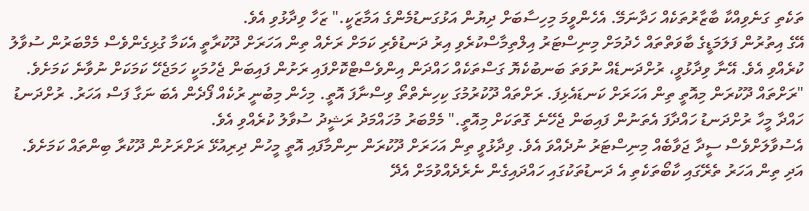ތަކެތި ގަނެވިއްކާ ބާޒާރުތަކެއް ހަދާނަމޭ. އެހެންވީމަ މިހިސާބަށް ދިޔުން އަޅުގަނޑުމެންގެ އަމާޒަކީ." ޒަހާ ވިދާޅުވި އެވެ.
އޭގެ އިތުރުން ފަލަމަޑީގެ ބާވަތްތައް ހެދުމަށް މިނިސްޓަރު އިލްތިމާސްކުރެވި އިރު ދަނޑުވެރި ކަމަށް ރަށެއް ތިން އަހަރަށް ދޫކުރާތީ އެކަމާ ގުޅިގެންވެސް މެމްބަރުން ސުވާލު ކުރެއްވި އެވެ. އޭނާ ވިދާޅުވީ، ރުށްދަނޑެއް ނުވަތަ ބަނބުކެޔޮ ގަސްތަކެއް ހައްދަން އިންވެސްޓްކޮށްފައި ރަށުން ފައިބަން ޖެހުމަކީ ހަމަޖެހޭ ކަމަކަށް ނުވާނެ ކަމަށެވެ.
"ރަށްތައް ދޫކުރަން މިއޮތީ ތިން އަހަރަށް ކަނޑައެޅިފަ. ރަށްތައް ދޫކުރުމުގަ ކިހިނެތްތޯ ވިސްނާފަ އޮތީ. މިހެން މިބުނީ ރުކެއް ފޯދެން އެބަ ނަގާ ފަސް އަހަރު. ރުށްދަނޑު ހައްދާ މީހާ ރުށްދަނޑު ހައްދާފަ އެތަނުން ފައިބަން ޖެހޭނެ ގޮތަކަށް މިއޮތީ." މެމްބަރު މުހައްމަދު ރަޝީދު ސުވާލު ކުރެއްވި އެވެ.
އެސުވާލަށްވެސް ސީދާ ޖަވާބެއް މިނިސްޓަރު ނުދެއްވަ އެވެ. ވިދާޅުވީ ތިން އަހަރަށް ދޫކުރަން ނިންމާފައި އޮތީ މީހުން ދިރިއުޅޭ ރަށްރަށުން ދޫކުރާ ބިންތައް ކަމަށެވެ. އަދި ތިން އަހަރު ތެރޭގައި ކާބޯތަކެތި އެ ދަނޑުތަކުގައި ހައްދައިގެން ނެރެދެއްވުމަށް އެދޭ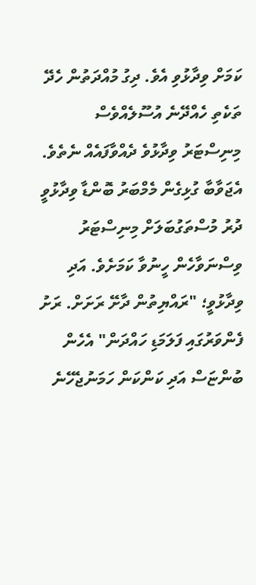ކަމަށް ވިދާޅުވި އެވެ. ދިގު މުއްދަތުން ހެދޭ ތަކެތި ހެއްދޭނެ އުސޫލެއްވެސް މިނިސްޓަރު ވިދާޅުވެ ދެއްވާފައެއް ނެތެވެ.
އެޖަވާބާ ގުޅިގެން މެމްބަރު ބޮންޑާ ވިދާޅުވީ ދުރު މުސްތަގުބަލަށް މިނިސްޓަރު ވިސްނަވާހެން ހީނުވާ ކަމަށެވެ. އަދި ވިދާޅުވީ؛ "ރައްޔިތުން ދާށޭ ރަށަށް. ރަށު ފެންވަރުގައި ފަލަމަޑި ހައްދަން" އެހެން ބުންޏަސް އަދި ކަންކަން ހަމަނުޖެހޭނެ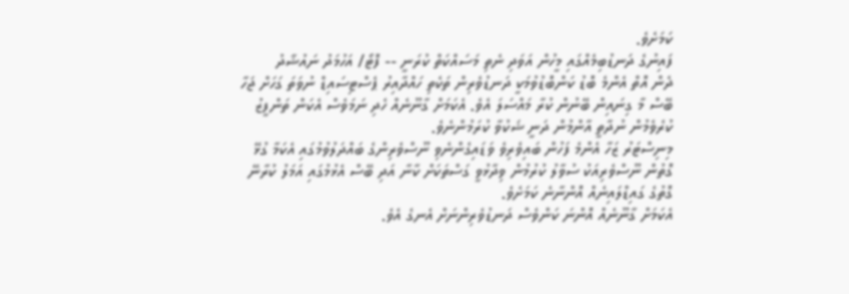ކަމަށެވެ.
ފައިނުގެ ދަނޑުބިމެއްގައި މީހުން އަވަދި ނެތި މަސައްކަތް ކުރަނީ -- ފޮޓޯ/ އަހުމަދު ނައުޝާދު
ދެން އޮތް އެންމެ ބޮޑު ކަންބޮޑުވުމަކީ ދަނޑުވެރިން ތަކެތި ހައްދާއިރު ޕެސްޓިސައިޑް ނުވަތަ ގަހަށް ޖަހާ ބޭސް މާ ގިނައިން ބޭނުން ކުރާ މައްސަލަ އެވެ. އެކަމަށް ގާނޫނެއް ހެދި ނަމަވެސް އެކަން ތަންފީޒު ކުރެވެމުން ނުދާތީ އާންމުން ދަނީ ޝަކުވާ ކުރަމުންނެވެ.
މިނިސްޓަރު ޒަހާ އެންމެ ފަހުން ބައިވެރިވެ ވަޑައިގެންނެވި ނޫސްވެރިންގެ ބައްދަލުވުމުގައި އެކަމާ ގުޅޭ ގޮތުން ނޫސްވެރިއަކު ސުވާލު ކުރުމުން ވިދާޅުވީ ގަސްތަކަށް ކާނާ އަދި ބޭސް އެޅުމުގައި އަމަލު ކުރާނޭ ގޮތުގެ ގައިޑްލައިނެއް އޮންނާނެ ކަމަށެވެ.
އެކަމަށް ގާނޫނެއް އޮންނަ ކަންވެސް ދަނޑުވެރިންނަށް އެނގެ އެވެ.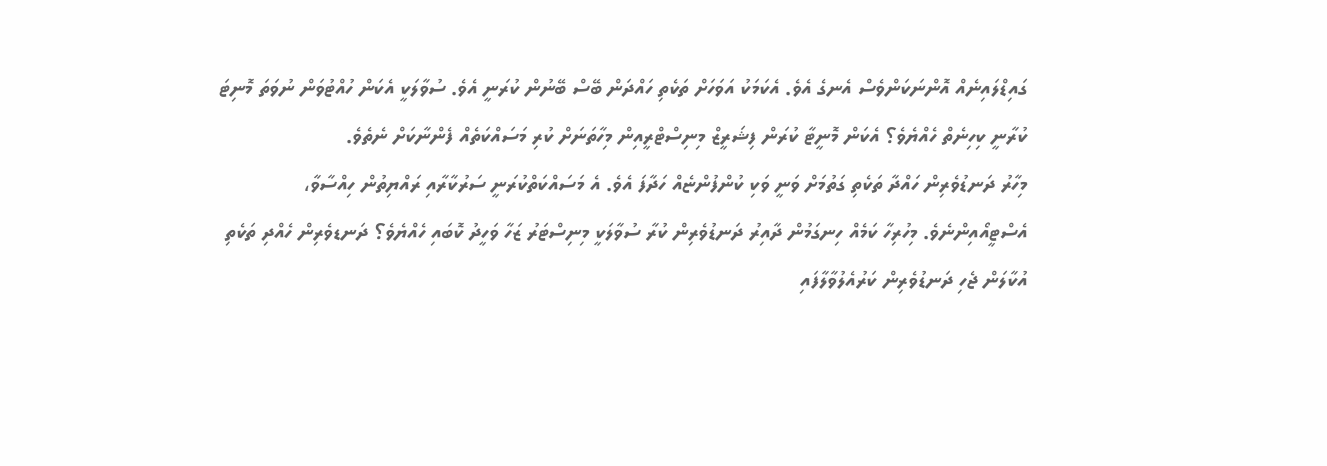ގައިޑްލައިނެއް އޮންނަކަންވެސް އެނގެ އެވެ. އެކަމަކު އަވަހަށް ތަކެތި ހައްދަން ބޭސް ބޭނުން ކުރަނީ އެވެ. ސުވާލަކީ އެކަން ހުއްޓުވަން ނުވަތަ މޮނިޓަ ކުރާނީ ކިހިނެތް ހެއްޔެވެ؟ އެކަން މޮނީޓާ ކުރަން ފިޝަރީޒް މިނިސްޓްރީއިން މިހާތަނަށް ކުރި މަސައްކަތެއް ފެންނާކަށް ނެތެވެ.
މިހާރު ދަނޑުވެރިން ހައްދާ ތަކެތި ގަތުމަށް ވަނީ ވަކި ކުންފުންޏެއް ހަދާފަ އެވެ. އެ މަސައްކަތްކުރަނީ ސަރުކާރާއި ރައްޔިތުން ހިއްސާވާ، އެސްޓީއޯއިންނެވެ. މިހުރިހާ ކަމެއް ހިނގަމުން ދާއިރު ދަނޑުވެރިން ކުރާ ސުވާލަކީ މިނިސްޓަރު ޒަހާ ވަހީދު ކޮބައި ހެއްޔެވެ؟ ދަނޑވެރިން ހެއްދި ތަކެތި އުކާލަން ޖެހި ދަނޑުވެރިން ކަރުއެލުވާލާފައި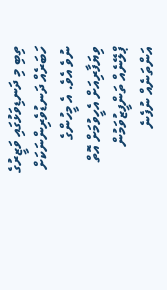ތިބި މި ދަނޑިވަޅުގައި ވަޒީރުގެ ހަބަރެއް ދަނޑުވެރިންނަކަށް ނުވެ އެވެ. އެ މީހުންގެ ވިޔަފާރިއަށް އެހީވުމަށް އޮތް ޕްލޭނެއް ތަންފީޒުވަމުން އަންތަނެއް ނުފެނެ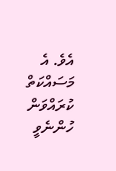އެވެ. އެ މަސައްކަތް ކުރައްވަން ހުންނެވީ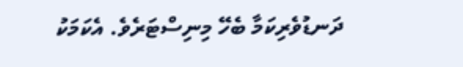ދަނޑުވެރިކަމާ ބެހޭ މިނިސްޓަރެވެ. އެކަމަކު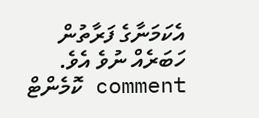އެކަމަނާގެ ފަރާތުން ހަބަރެއް ނުވެ އެވެ.
comment ކޮމެންޓް